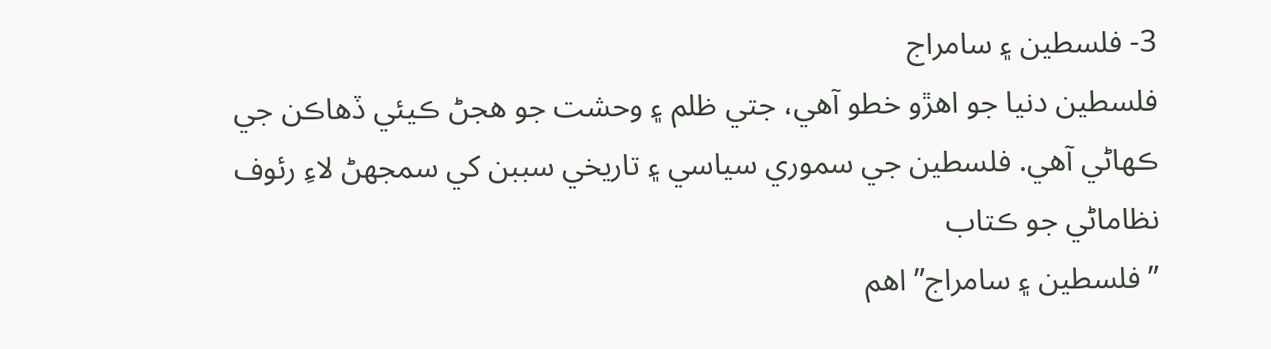3- فلسطين ۽ سامراج
فلسطين دنيا جو اهڙو خطو آهي، جتي ظلم ۽ وحشت جو هجڻ ڪيئي ڏهاڪن جي ڪهاڻي آهي. فلسطين جي سموري سياسي ۽ تاريخي سببن کي سمجهڻ لاءِ رئوف نظاماڻي جو ڪتاب
” فلسطين ۽ سامراج” اهم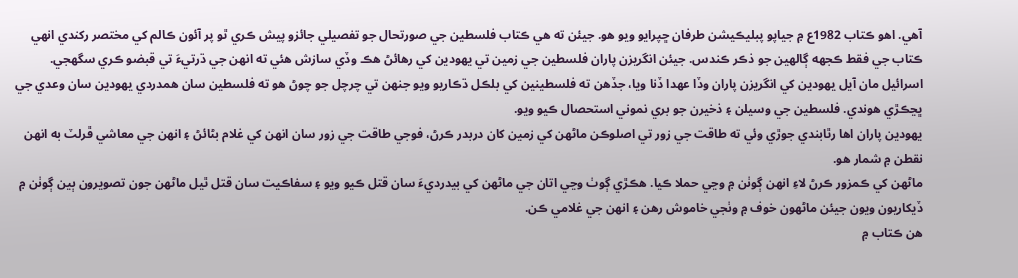آهي. اهو ڪتاب 1982ع ۾ جياپو پبليڪيشن طرفان ڇپرايو ويو هو. جيئن ته هي ڪتاب فلسطين جي صورتحال جو تفصيلي جائزو پيش ڪري ٿو پر آئون ڪالم کي مختصر رکندي انهي ڪتاب جي فقط ڪجهه ڳالهين جو ذڪر ڪندس. جيئن انگريزن پاران فلسطين جي زمين تي يهودين کي رهائڻ هڪ وڏي سازش هئي ته انهن جي ڌرتيءَ تي قبضو ڪري سگهجي. اسرائيل مان آيل يهودين کي انگريزن پاران وڏا عهدا ڏنا ويا، جڏهن ته فلسطينين کي بلڪل ڌڪاريو ويو جنهن تي چرچل جو چوڻ هو ته فلسطين سان همدردي يهودين سان وعدي جي ڀڃڪڙي هوندي. فلسطين جي وسيلن ۽ ذخيرن جو بري نموني استحصال ڪيو ويو.
يهودين پاران اها رٿابندي جوڙي وئي ته طاقت جي زور تي اصلوڪن ماڻهن کي زمين کان دربدر ڪرڻ، فوجي طاقت جي زور سان انهن کي غلام بڻائڻ ۽ انهن جي معاشي ڦرلٽ به انهن نقطن ۾ شمار هو.
ماڻهن کي ڪمزور ڪرڻ لاءِ انهن ڳوٺن ۾ وڃي حملا ڪيا. هڪڙي ڳوٺ وڃي اتان جي ماڻهن کي بيدرديءَ سان قتل ڪيو ويو ۽ سفاڪيت سان قتل ٿيل ماڻهن جون تصويرون ٻين ڳوٺن ۾ ڏيکاريون ويون جيئن ماڻهون خوف ۾ وٺجي خاموش رهن ۽ انهن جي غلامي ڪن.
هن ڪتاب ۾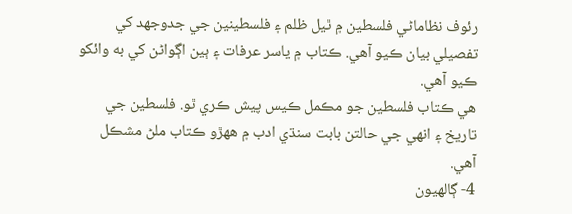رئوف نظاماڻي فلسطين ۾ ٿيل ظلم ۽ فلسطينين جي جدوجهد کي تفصيلي بيان ڪيو آهي. ڪتاب ۾ ياسر عرفات ۽ ٻين اڳواڻن کي به وائکو ڪيو آهي.
هي ڪتاب فلسطين جو مڪمل ڪيس پيش ڪري ٿو. فلسطين جي تاريخ ۽ انهي جي حالتن بابت سنڌي ادب ۾ ههڙو ڪتاب ملڻ مشڪل آهي.
4- ڳالهيون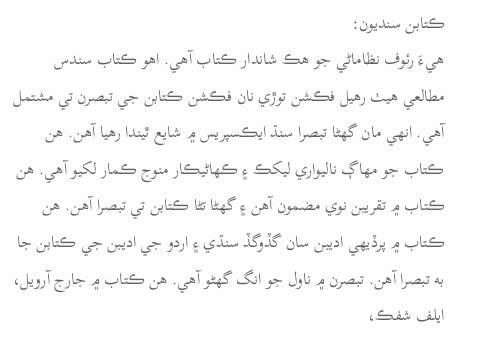ڪتابن سنديون:
هيءَ رئوف نظاماڻي جو هڪ شاندار ڪتاب آهي. اهو ڪتاب سندس مطالعي هيٺ رهيل فڪشن توڙي نان فڪشن ڪتابن جي تبصرن تي مشتمل آهي. انهي مان گهڻا تبصرا سنڌ ايڪسپريس ۾ شايع ٿيندا رهيا آهن. هن ڪتاب جو مهاڳ ناليواري ليکڪ ۽ ڪهاڻيڪار منوج ڪمار لکيو آهي. هن ڪتاب ۾ تقريبن نوي مضمون آهن ۽ گهڻا تڻا ڪتابن تي تبصرا آهن. هن ڪتاب ۾ پرڏيهي اديبن سان گڏوگڏ سنڌي ۽ اردو جي اديبن جي ڪتابن جا به تبصرا آهن. تبصرن ۾ ناول جو انگ گهڻو آهي. هن ڪتاب ۾ جارج آرويل، ايلف شفڪ،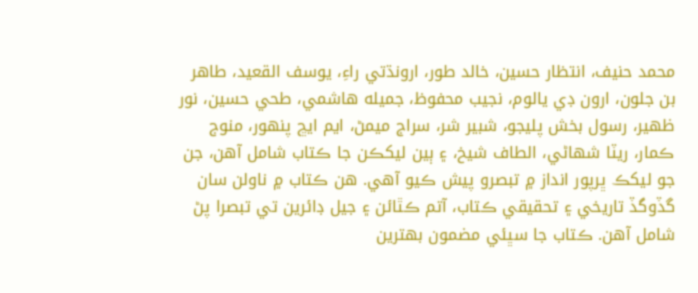محمد حنيف، انتظار حسين، خالد طور، ارونڌتي راءِ، يوسف القعيد، طاهر بن جلون، ارون ڊي يالوم، نجيب محفوظ، جميله هاشمي، طحي حسين، نور ظهير، رسول بخش پليجو، شبير شر، سراج ميمڻ، ايم ايڇ پنهور، منوج ڪمار، ريٽا شهاڻي، الطاف شيخ، ۽ ٻين ليکڪن جا ڪتاب شامل آهن، جن جو ليکڪ ڀرپور انداز ۾ تبصرو پيش ڪيو آهي. هن ڪتاب ۾ ناولن سان گڏوگڏ تاريخي ۽ تحقيقي ڪتاب، آتم ڪٿائن ۽ جيل ڊائرين تي تبصرا پڻ شامل آهن. ڪتاب جا سڀئي مضمون بهترين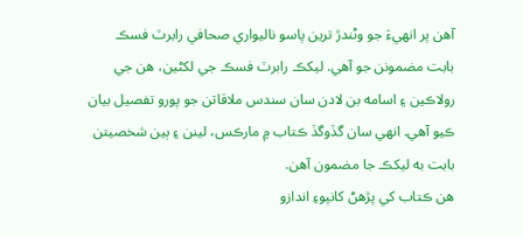آهن پر انهيءَ جو وڻندڙ ترين پاسو ناليواري صحافي رابرٽ فسڪ بابت مضمونن جو آهي. ليکڪ رابرٽ فسڪ جي لکڻين، هن جي رولاڪين ۽ اسامه بن لادن سان سندس ملاقاتن جو پورو تفصيل بيان ڪيو آهي. انهي سان گڏوگڏ ڪتاب ۾ مارڪس، لينن ۽ ٻين شخصيتن بابت به ليکڪ جا مضمون آهن.
هن ڪتاب کي پڙھڻ کانپوءِ اندازو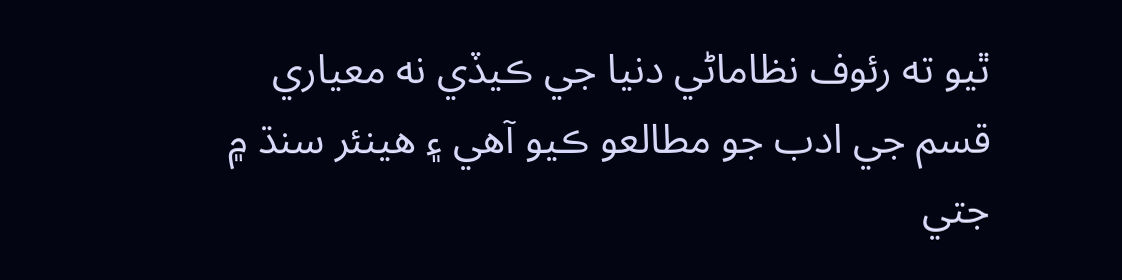ٿيو ته رئوف نظاماڻي دنيا جي ڪيڏي نه معياري قسم جي ادب جو مطالعو ڪيو آهي ۽ هينئر سنڌ ۾ جتي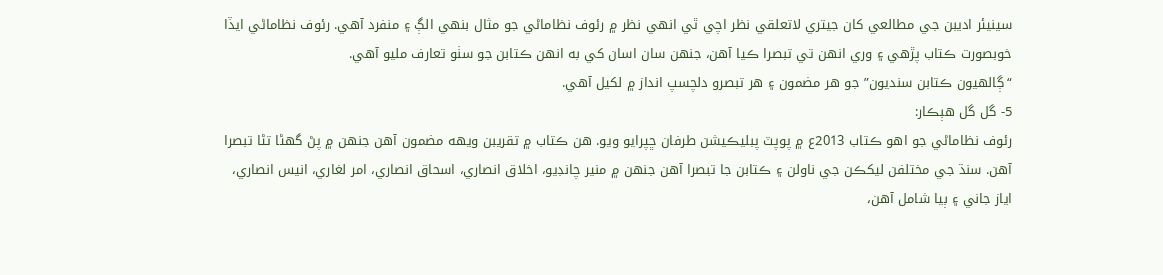سينيئر اديبن جي مطالعي کان جيتري لاتعلقي نظر اچي ٿي انهي نظر ۾ رئوف نظاماڻي جو مثال بنهي الڳ ۽ منفرد آهي. رئوف نظاماڻي ايڏا خوبصورت ڪتاب پڙهي ۽ وري انهن تي تبصرا ڪيا آهن، جنهن سان اسان کي به انهن ڪتابن جو سٺو تعارف مليو آهي.
“ڳالهيون ڪتابن سنديون” جو هر مضمون ۽ هر تبصرو دلچسپ انداز ۾ لکيل آهي.
5- گل گل هٻڪار:
رئوف نظاماڻي جو اهو ڪتاب 2013ع ۾ پوپٽ پبليڪيشن طرفان ڇپرايو ويو. هن ڪتاب ۾ تقريبن ويهه مضمون آهن جنهن ۾ پڻ گهڻا تڻا تبصرا آهن. سنڌ جي مختلفن ليکڪن جي ناولن ۽ ڪتابن جا تبصرا آهن جنهن ۾ منير چانڊيو، اخلاق انصاري، اسحاق انصاري، امر لغاري، انيس انصاري، اياز جاني ۽ ٻيا شامل آهن،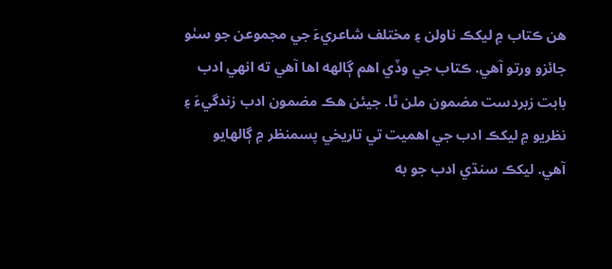هن ڪتاب ۾ ليکڪ ناولن ۽ مختلف شاعريءَ جي مجموعن جو سٺو جائزو ورتو آهي. ڪتاب جي وڏي اهم ڳالهه اها آهي ته انهي ادب بابت زبردست مضمون ملن ٿا. جيئن هڪ مضمون ادب زندگيءَ ۽ نظريو ۾ ليکڪ ادب جي اهميت تي تاريخي پسمنظر ۾ ڳالهايو آهي. ليکڪ سنڌي ادب جو به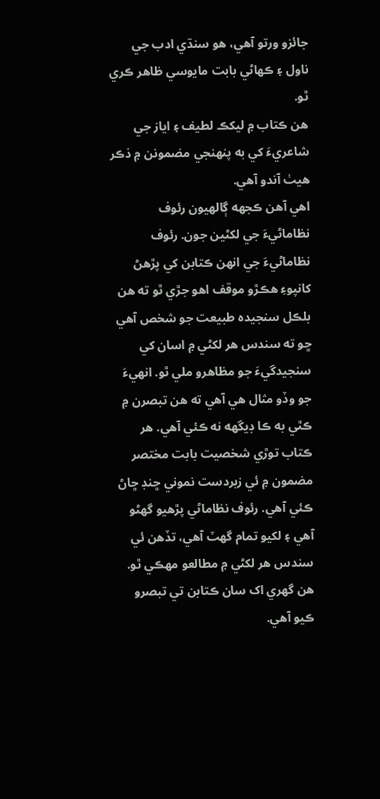جائزو ورتو آهي، هو سنڌي ادب جي ناول ۽ ڪهاڻي بابت مايوسي ظاهر ڪري ٿو.
هن ڪتاب ۾ ليکڪ لطيف ۽ اياز جي شاعريءَ کي به پنهنجي مضمونن ۾ ذڪر هيٺ آندو آهي.
اهي آهن ڪجهه ڳالهيون رئوف نظاماڻيءَ جي لکڻين جون. رئوف نظاماڻيءَ جي انهن ڪتابن کي پڙھڻ کانپوءِ هڪڙو موقف اهو جڙي ٿو ته هن بلڪل سنجيده طبيعت جو شخص آهي ڇو ته سندس هر لکڻي ۾ اسان کي سنجيدگيءَ جو مظاهرو ملي ٿو. انهيءَ جو وڏو مثال هي آهي ته هن تبصرن ۾ ڪٿي به ڪا ڊيگهه نه ڪئي آهي. هر ڪتاب توڙي شخصيت بابت مختصر مضمون ۾ ئي زبردست نموني ڇنڊ ڇاڻ ڪئي آهي. رئوف نظاماڻي پڙهيو گهڻو آهي ۽ لکيو تمام گهٽ آهي، تڏهن ئي سندس هر لکڻي ۾ مطالعو مهڪي ٿو. هن گهري اک سان ڪتابن تي تبصرو ڪيو آهي.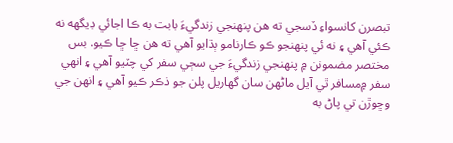تبصرن کانسواءِ ڏسجي ته هن پنهنجي زندگيءَ بابت به ڪا اجائي ڊيگهه نه ڪئي آهي ۽ نه ئي پنهنجو ڪو ڪارنامو ٻڌايو آهي ته هن ڇا ڇا ڪيو. بس مختصر مضمونن ۾ پنهنجي زندگيءَ جي سڄي سفر کي چٽيو آهي ۽ انهي سفر ۾مسافر ٿي آيل ماڻهن سان گهاريل پلن جو ذڪر ڪيو آهي ۽ انهن جي وڇوڙن تي پاڻ به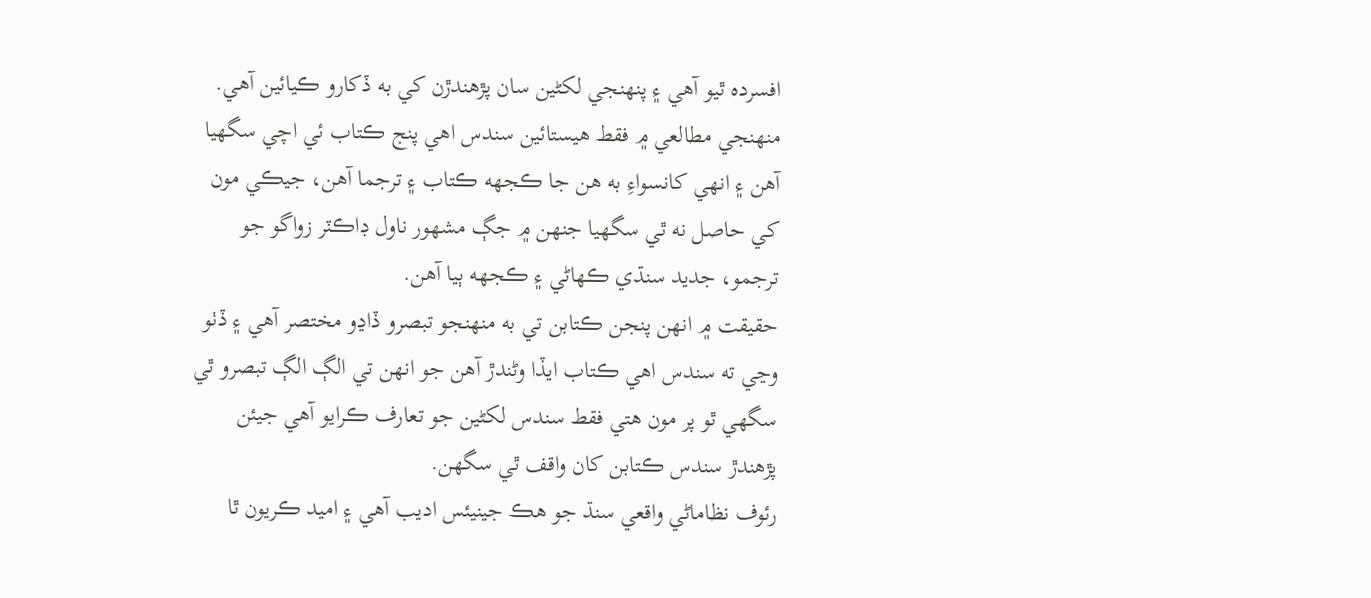افسرده ٿيو آهي ۽ پنهنجي لکڻين سان پڙهندڙن کي به ڏکارو ڪيائين آهي.
منهنجي مطالعي ۾ فقط هيستائين سندس اهي پنج ڪتاب ئي اچي سگهيا آهن ۽ انهي کانسواءِ به هن جا ڪجهه ڪتاب ۽ ترجما آهن، جيڪي مون کي حاصل نه ٿي سگهيا جنهن ۾ جڳ مشهور ناول ڊاڪٽر زواگو جو ترجمو، جديد سنڌي ڪهاڻي ۽ ڪجهه ٻيا آهن.
حقيقت ۾ انهن پنجن ڪتابن تي به منهنجو تبصرو ڏاڍو مختصر آهي ۽ ڏٺو وڃي ته سندس اهي ڪتاب ايڏا وڻندڙ آهن جو انهن تي الڳ الڳ تبصرو ٿي سگهي ٿو پر مون هتي فقط سندس لکڻين جو تعارف ڪرايو آهي جيئن پڙهندڙ سندس ڪتابن کان واقف ٿي سگهن.
رئوف نظاماڻي واقعي سنڌ جو هڪ جينيئس اديب آهي ۽ اميد ڪريون ٿا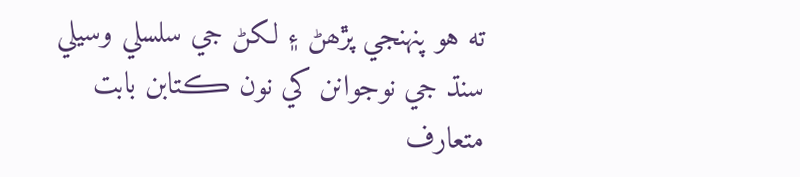ته هو پنهنجي پڙھڻ ۽ لکڻ جي سلسلي وسيلي سنڌ جي نوجوانن کي نون ڪتابن بابت متعارف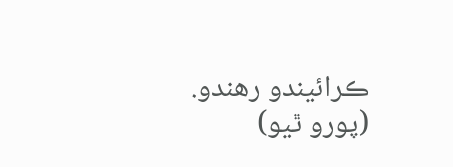ڪرائيندو رهندو.
(پورو ٿيو)